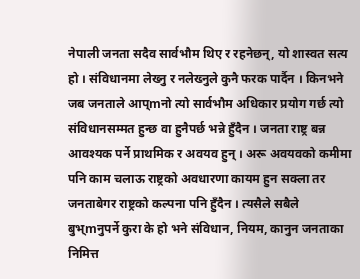नेपाली जनता सदैव सार्वभौम थिए र रहनेछन्, यो शास्वत सत्य हो । संविधानमा लेख्नु र नलेख्नुले कुनै फरक पार्दैन । किनभने जब जनताले आप्mनो त्यो सार्वभौम अधिकार प्रयोग गर्छ त्यो संविधानसम्मत हुन्छ वा हुनैपर्छ भन्ने हुँदैन । जनता राष्ट्र बन्न आवश्यक पर्ने प्राथमिक र अवयव हुन् । अरू अवयवको कमीमा पनि काम चलाऊ राष्ट्रको अवधारणा कायम हुन सक्ला तर जनताबेगर राष्ट्रको कल्पना पनि हुँदैन । त्यसैले सबैले बुभ्mनुपर्ने कुरा के हो भने संविधान, नियम, कानुन जनताका निमित्त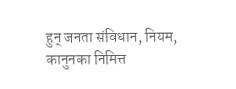हुन् जनता संविधान, नियम, कानुनका निमित्त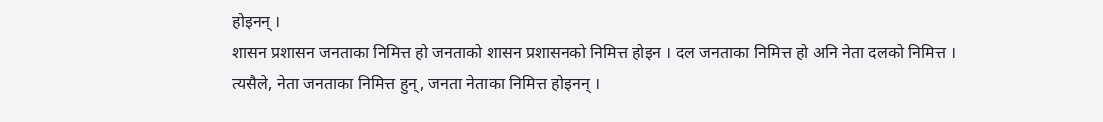होइनन् ।
शासन प्रशासन जनताका निमित्त हो जनताको शासन प्रशासनको निमित्त होइन । दल जनताका निमित्त हो अनि नेता दलको निमित्त । त्यसैले, नेता जनताका निमित्त हुन्, जनता नेताका निमित्त होइनन् ।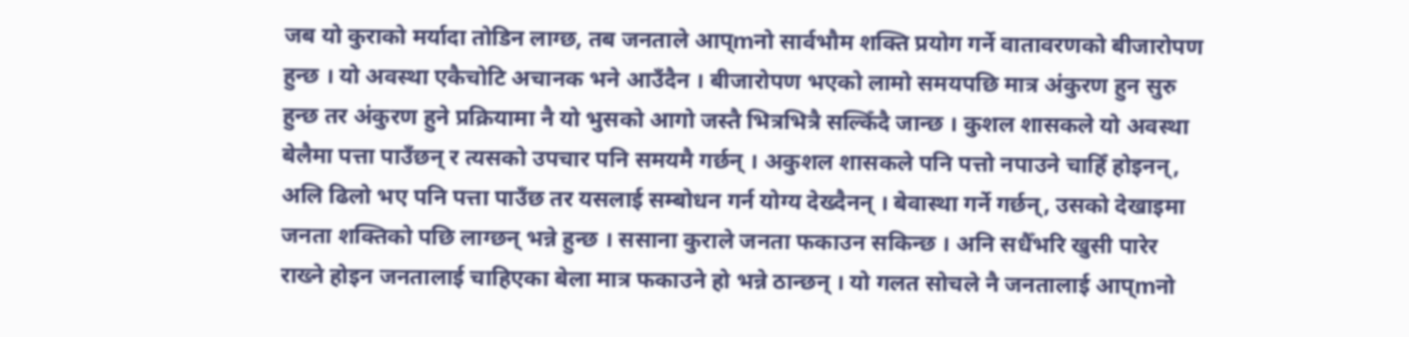जब यो कुराको मर्यादा तोडिन लाग्छ, तब जनताले आप्mनो सार्वभौम शक्ति प्रयोग गर्ने वातावरणको बीजारोपण हुन्छ । यो अवस्था एकैचोटि अचानक भने आउँदैन । बीजारोपण भएको लामो समयपछि मात्र अंकुरण हुन सुरु हुन्छ तर अंकुरण हुने प्रक्रियामा नै यो भुसको आगो जस्तै भित्रभित्रै सल्किँदै जान्छ । कुशल शासकले यो अवस्था बेलैमा पत्ता पाउँछन् र त्यसको उपचार पनि समयमै गर्छन् । अकुशल शासकले पनि पत्तो नपाउने चाहिँ होइनन्, अलि ढिलो भए पनि पत्ता पाउँछ तर यसलाई सम्बोधन गर्न योग्य देख्दैनन् । बेवास्था गर्ने गर्छन्, उसको देखाइमा जनता शक्तिको पछि लाग्छन् भन्ने हुन्छ । ससाना कुराले जनता फकाउन सकिन्छ । अनि सधैँभरि खुसी पारेर राख्ने होइन जनतालाई चाहिएका बेला मात्र फकाउने हो भन्ने ठान्छन् । यो गलत सोचले नै जनतालाई आप्mनो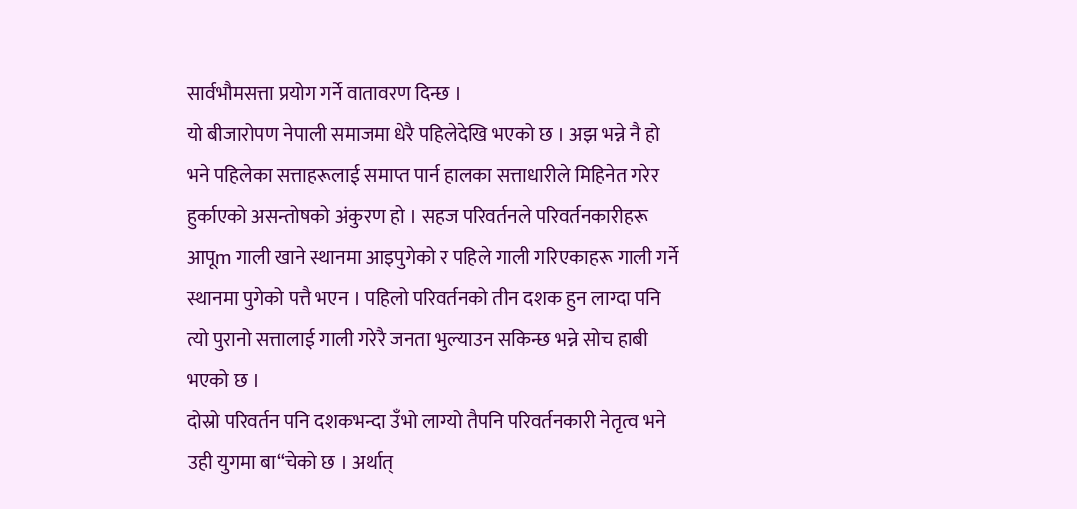सार्वभौमसत्ता प्रयोग गर्ने वातावरण दिन्छ ।
यो बीजारोपण नेपाली समाजमा धेरै पहिलेदेखि भएको छ । अझ भन्ने नै हो भने पहिलेका सत्ताहरूलाई समाप्त पार्न हालका सत्ताधारीले मिहिनेत गरेर हुर्काएको असन्तोषको अंकुरण हो । सहज परिवर्तनले परिवर्तनकारीहरू आपूm गाली खाने स्थानमा आइपुगेको र पहिले गाली गरिएकाहरू गाली गर्ने स्थानमा पुगेको पत्तै भएन । पहिलो परिवर्तनको तीन दशक हुन लाग्दा पनि त्यो पुरानो सत्तालाई गाली गरेरै जनता भुल्याउन सकिन्छ भन्ने सोच हाबी भएको छ ।
दोस्रो परिवर्तन पनि दशकभन्दा उँभो लाग्यो तैपनि परिवर्तनकारी नेतृत्व भने उही युगमा बा“चेको छ । अर्थात्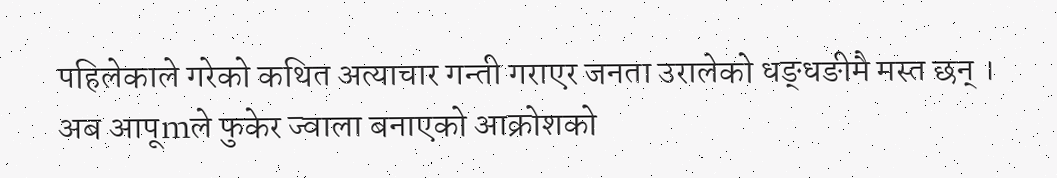पहिलेकाले गरेको कथित अत्याचार गन्ती गराएर जनता उरालेको धङ्धङीमै मस्त छन् । अब आपूmले फुकेर ज्वाला बनाएको आक्रोशको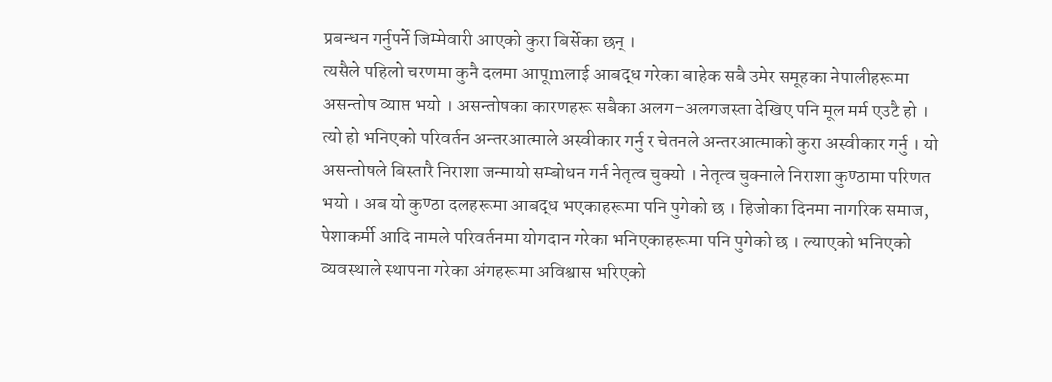प्रबन्धन गर्नुपर्ने जिम्मेवारी आएको कुरा बिर्सेका छन् ।
त्यसैले पहिलो चरणमा कुनै दलमा आपूmलाई आबद्ध गरेका बाहेक सबै उमेर समूहका नेपालीहरूमा असन्तोष व्याप्त भयो । असन्तोषका कारणहरू सबैका अलग–अलगजस्ता देखिए पनि मूल मर्म एउटै हो । त्यो हो भनिएको परिवर्तन अन्तरआत्माले अस्वीकार गर्नु र चेतनले अन्तरआत्माको कुरा अस्वीकार गर्नु । यो असन्तोषले बिस्तारै निराशा जन्मायो सम्बोधन गर्न नेतृत्व चुक्यो । नेतृत्व चुक्नाले निराशा कुण्ठामा परिणत भयो । अब यो कुण्ठा दलहरूमा आबद्ध भएकाहरूमा पनि पुगेको छ । हिजोका दिनमा नागरिक समाज, पेशाकर्मी आदि नामले परिवर्तनमा योगदान गरेका भनिएकाहरूमा पनि पुगेको छ । ल्याएको भनिएको व्यवस्थाले स्थापना गरेका अंगहरूमा अविश्वास भरिएको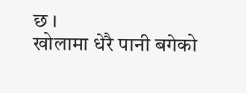छ ।
खोलामा धेरै पानी बगेको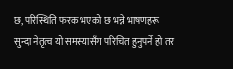छ, परिस्थिति फरक भएको छ भन्ने भाषणहरू सुन्दा नेतृत्व यो समस्यासँग परिचित हुनुपर्ने हो तर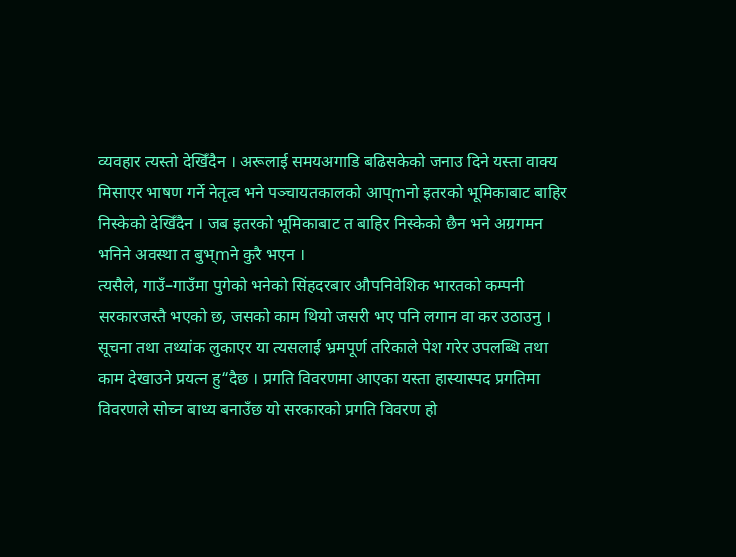व्यवहार त्यस्तो देखिँदैन । अरूलाई समयअगाडि बढिसकेको जनाउ दिने यस्ता वाक्य मिसाएर भाषण गर्ने नेतृत्व भने पञ्चायतकालको आप्mनो इतरको भूमिकाबाट बाहिर निस्केको देखिँदैन । जब इतरको भूमिकाबाट त बाहिर निस्केको छैन भने अग्रगमन भनिने अवस्था त बुभ्mने कुरै भएन ।
त्यसैले, गाउँ–गाउँमा पुगेको भनेको सिंहदरबार औपनिवेशिक भारतको कम्पनी सरकारजस्तै भएको छ, जसको काम थियो जसरी भए पनि लगान वा कर उठाउनु । सूचना तथा तथ्यांक लुकाएर या त्यसलाई भ्रमपूर्ण तरिकाले पेश गरेर उपलब्धि तथा काम देखाउने प्रयत्न हु“दैछ । प्रगति विवरणमा आएका यस्ता हास्यास्पद प्रगतिमा विवरणले सोच्न बाध्य बनाउँछ यो सरकारको प्रगति विवरण हो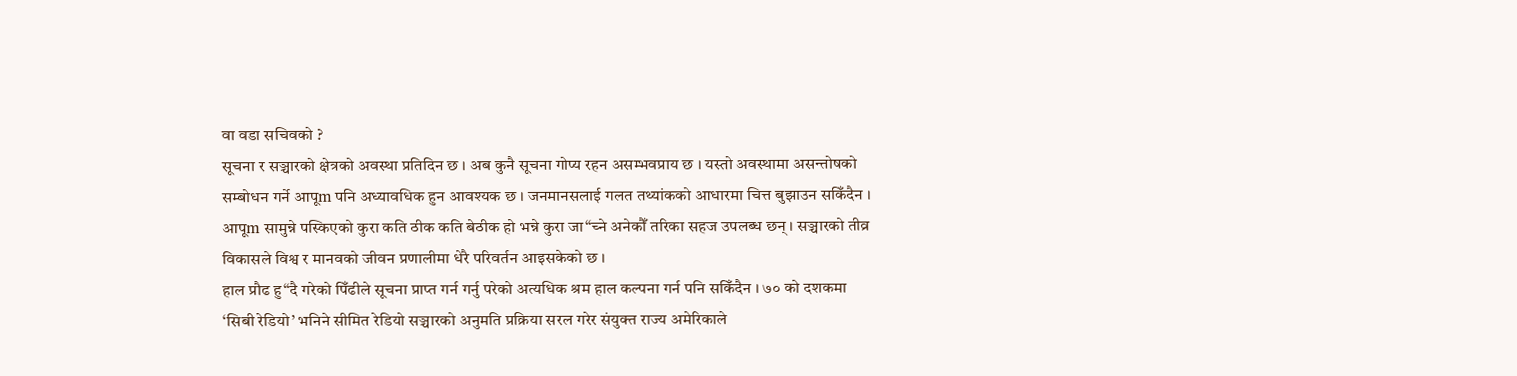वा वडा सचिवको ?
सूचना र सञ्चारको क्षेत्रको अवस्था प्रतिदिन छ । अब कुनै सूचना गोप्य रहन असम्भवप्राय छ । यस्तो अवस्थामा असन्तोषको सम्बोधन गर्ने आपूm पनि अध्यावधिक हुन आवश्यक छ । जनमानसलाई गलत तथ्यांकको आधारमा चित्त बुझाउन सकिँदैन । आपूm सामुन्ने पस्किएको कुरा कति ठीक कति बेठीक हो भन्ने कुरा जा“च्ने अनेकौँ तरिका सहज उपलब्ध छन् । सञ्चारको तीव्र विकासले विश्व र मानवको जीवन प्रणालीमा धेरै परिवर्तन आइसकेको छ ।
हाल प्रौढ हु“दै गरेको पिँढीले सूचना प्राप्त गर्न गर्नु परेको अत्यधिक श्रम हाल कल्पना गर्न पनि सकिँदैन । ७० को दशकमा ‘सिबी रेडियो’ भनिने सीमित रेडियो सञ्चारको अनुमति प्रक्रिया सरल गरेर संयुक्त राज्य अमेरिकाले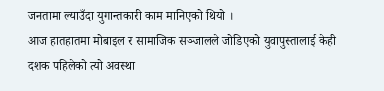जनतामा ल्याउँदा युगान्तकारी काम मानिएको थियो ।
आज हातहातमा मोबाइल र सामाजिक सञ्जालले जोडिएको युवापुस्तालाई केही दशक पहिलेको त्यो अवस्था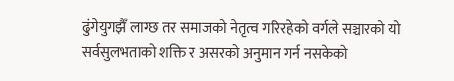ढुंगेयुगझैँ लाग्छ तर समाजको नेतृत्व गरिरहेको वर्गले सञ्चारको यो सर्वसुलभताको शक्ति र असरको अनुमान गर्न नसकेको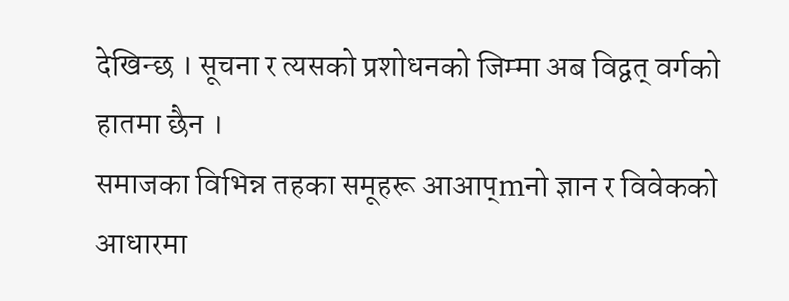देखिन्छ । सूचना र त्यसको प्रशोधनको जिम्मा अब विद्वत् वर्गको हातमा छैन ।
समाजका विभिन्न तहका समूहरू आआप्mनो ज्ञान र विवेकको आधारमा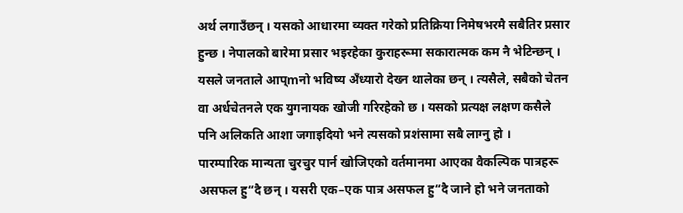अर्थ लगाउँछन् । यसको आधारमा व्यक्त गरेको प्रतिक्रिया निमेषभरमै सबैतिर प्रसार हुन्छ । नेपालको बारेमा प्रसार भइरहेका कुराहरूमा सकारात्मक कम नै भेटिन्छन् । यसले जनताले आप्mनो भविष्य अँध्यारो देख्न थालेका छन् । त्यसैले, सबैको चेतन वा अर्धचेतनले एक युगनायक खोजी गरिरहेको छ । यसको प्रत्यक्ष लक्षण कसैले पनि अलिकति आशा जगाइदियो भने त्यसको प्रशंसामा सबै लाग्नु हो ।
पारम्पारिक मान्यता चुरचुर पार्न खोजिएको वर्तमानमा आएका वैकल्पिक पात्रहरू असफल हु“दै छन् । यसरी एक–एक पात्र असफल हु“दै जाने हो भने जनताको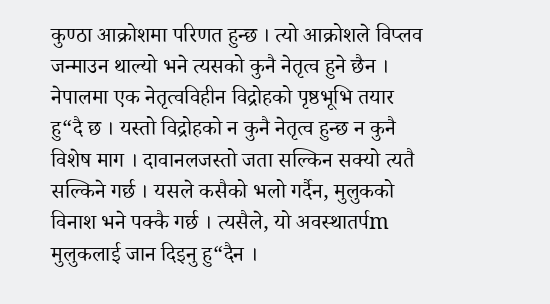कुण्ठा आक्रोशमा परिणत हुन्छ । त्यो आक्रोशले विप्लव जन्माउन थाल्यो भने त्यसको कुनै नेतृत्व हुने छैन । नेपालमा एक नेतृत्वविहीन विद्रोहको पृष्ठभूभि तयार हु“दै छ । यस्तो विद्रोहको न कुनै नेतृत्व हुन्छ न कुनै विशेष माग । दावानलजस्तो जता सल्किन सक्यो त्यतै सल्किने गर्छ । यसले कसैको भलो गर्दैन, मुलुकको विनाश भने पक्कै गर्छ । त्यसैले, यो अवस्थातर्पm मुलुकलाई जान दिइनु हु“दैन ।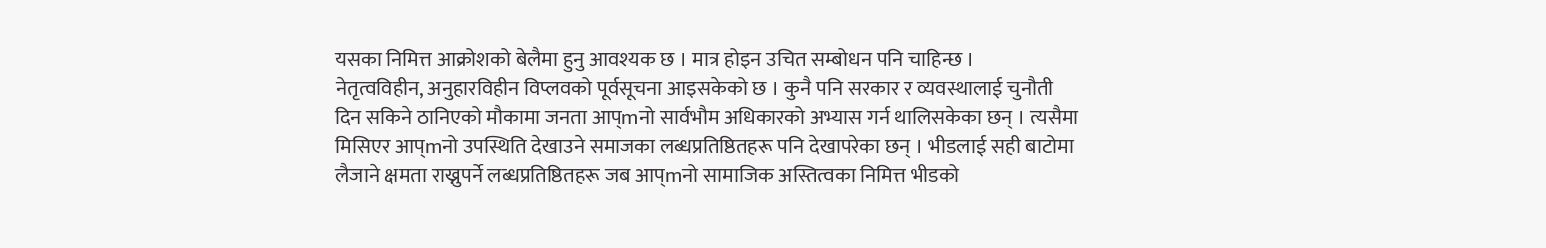यसका निमित्त आक्रोशको बेलैमा हुनु आवश्यक छ । मात्र होइन उचित सम्बोधन पनि चाहिन्छ ।
नेतृत्वविहीन, अनुहारविहीन विप्लवको पूर्वसूचना आइसकेको छ । कुनै पनि सरकार र व्यवस्थालाई चुनौती दिन सकिने ठानिएको मौकामा जनता आप्mनो सार्वभौम अधिकारको अभ्यास गर्न थालिसकेका छन् । त्यसैमा मिसिएर आप्mनो उपस्थिति देखाउने समाजका लब्धप्रतिष्ठितहरू पनि देखापरेका छन् । भीडलाई सही बाटोमा लैजाने क्षमता राख्नुपर्ने लब्धप्रतिष्ठितहरू जब आप्mनो सामाजिक अस्तित्वका निमित्त भीडको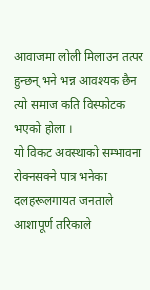आवाजमा लोली मिलाउन तत्पर हुन्छन् भने भन्न आवश्यक छैन त्यो समाज कति विस्फोटक भएको होला ।
यो विकट अवस्थाको सम्भावना रोक्नसक्ने पात्र भनेका दलहरूलगायत जनताले आशापूर्ण तरिकाले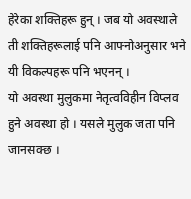हेरेका शक्तिहरू हुन् । जब यो अवस्थाले ती शक्तिहरूलाई पनि आफ्नोअनुसार भने यी विकल्पहरू पनि भएनन् ।
यो अवस्था मुलुकमा नेतृत्वविहीन विप्लव हुने अवस्था हो । यसले मुलुक जता पनि जानसक्छ ।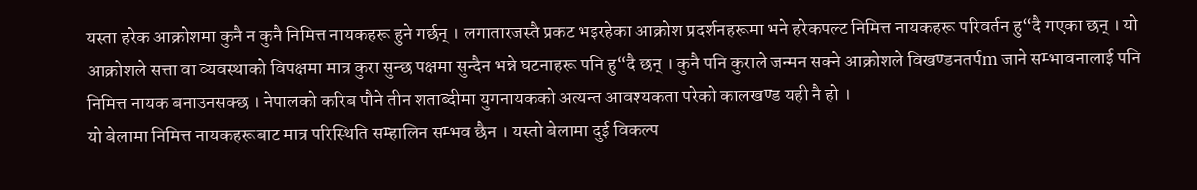यस्ता हरेक आक्रोशमा कुनै न कुनै निमित्त नायकहरू हुने गर्छन् । लगातारजस्तै प्रकट भइरहेका आक्रोश प्रदर्शनहरूमा भने हरेकपल्ट निमित्त नायकहरू परिवर्तन हु“दै गएका छन् । यो आक्रोशले सत्ता वा व्यवस्थाको विपक्षमा मात्र कुरा सुन्छ पक्षमा सुन्दैन भन्ने घटनाहरू पनि हु“दै छन् । कुनै पनि कुराले जन्मन सक्ने आक्रोशले विखण्डनतर्पm जाने सम्भावनालाई पनि निमित्त नायक बनाउनसक्छ । नेपालको करिब पौने तीन शताब्दीमा युगनायकको अत्यन्त आवश्यकता परेको कालखण्ड यही नै हो ।
यो बेलामा निमित्त नायकहरूबाट मात्र परिस्थिति सम्हालिन सम्भव छैन । यस्तो बेलामा दुई विकल्प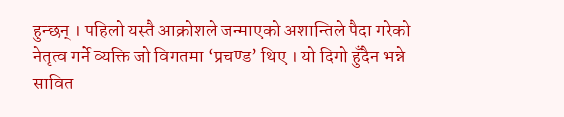हुन्छन् । पहिलो यस्तै आक्रोशले जन्माएको अशान्तिले पैदा गरेको नेतृत्व गर्ने व्यक्ति जो विगतमा ‘प्रचण्ड’ थिए । यो दिगो हुँदैन भन्ने सावित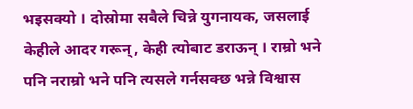भइसक्यो । दोस्रोमा सबैले चिन्ने युगनायक, जसलाई केहीले आदर गरून्, केही त्योबाट डराऊन् । राम्रो भने पनि नराम्रो भने पनि त्यसले गर्नसक्छ भन्ने विश्वास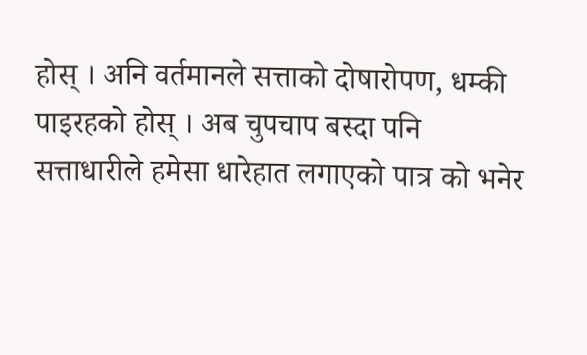होस् । अनि वर्तमानले सत्ताको दोषारोपण, धम्की पाइरहको होस् । अब चुपचाप बस्दा पनि सत्ताधारीले हमेसा धारेहात लगाएको पात्र को भनेर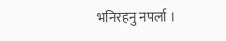भनिरहनु नपर्ला ।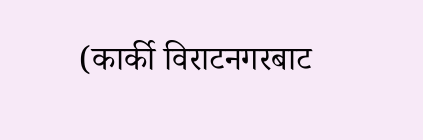(कार्की विराटनगरबाट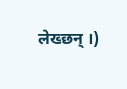लेख्छन् ।)